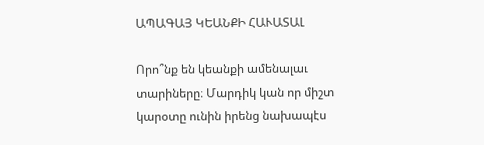ԱՊԱԳԱՅ ԿԵԱՆՔԻ ՀԱՒԱՏԱԼ

Որո՞նք են կեանքի ամենալաւ տարիները։ Մարդիկ կան որ միշտ կարօտը ունին իրենց նախապէս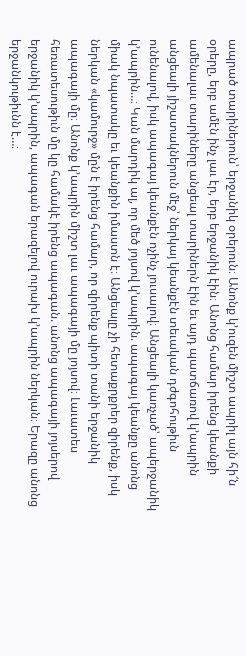ապրած տարիներուն՝ երջանիկ օրերուն։ Անոնք կ՚ուզեն միշտ ապրիլ այն հի՜ն օրերը, երբ ամէն ինչ լաւ էր, երբ երջանիկ էին։ Անոնց համար իրենց կեանքի ամենալաւ տարիները անցեալ տարիներն էին եւ այդ պատճառով կ՚ապրին անցեալի յիշատակներուն մէջ՝ ներկայ կեանքէն տեւական դժգոհութիւն ունենալով, իսկ ապագայ կեանքէն ոչինչ յուսալով։ Անցեալի կառչած՝ ապերջանիկ կ՚ապրին…։ Կան մարդիկ ալ, որ մեծ յոյսով կ՚ապրին. ապագայ կեանքը անոնց միակ նպատակը եւ կեանքին իմաստն է։ Անցեալը չի հետաքրքրեր զիրենք, իսկ ներկան «կամուրջ» մըն է իրենց համար, որ զիրենք պիտի տանի երջանիկ ապագայի մը։ Անոնք կ՚ապրին միշտ լաւ ապագայի մը յոյսով։ Լաւատես հեռատեսութիւն մը կը համակէ իրենց ապագան. անոնց ապագայի յոյսերով երջանիկ կ՚ապրին, ապագան երազելով ուրախ կ՚ապրին ներկան։ Երազը անոնց երջանկութիւնն է…։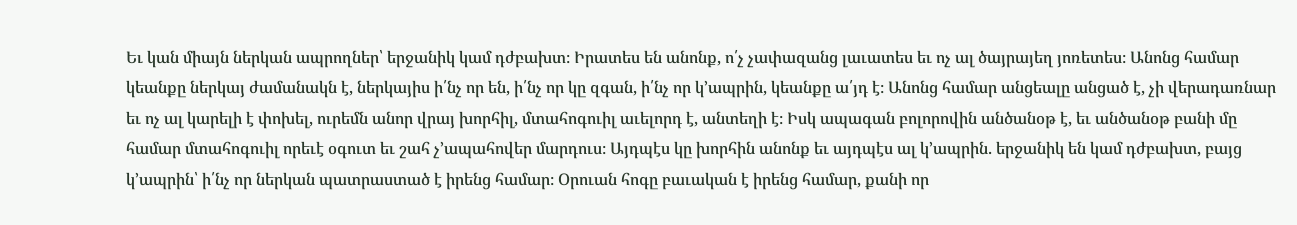Եւ կան միայն ներկան ապրողներ՝ երջանիկ կամ դժբախտ։ Իրատես են անոնք, ո՛չ չափազանց լաւատես եւ ոչ ալ ծայրայեղ յոռետես։ Անոնց համար կեանքը ներկայ ժամանակն է, ներկայիս ի՛նչ որ են, ի՛նչ որ կը զգան, ի՛նչ որ կ՚ապրին, կեանքը ա՛յդ է։ Անոնց համար անցեալը անցած է, չի վերադառնար եւ ոչ ալ կարելի է փոխել, ուրեմն անոր վրայ խորհիլ, մտահոգուիլ աւելորդ է, անտեղի է։ Իսկ ապագան բոլորովին անծանօթ է, եւ անծանօթ բանի մը համար մտահոգուիլ որեւէ օգուտ եւ շահ չ՚ապահովեր մարդուս։ Այդպէս կը խորհին անոնք եւ այդպէս ալ կ՚ապրին. երջանիկ են կամ դժբախտ, բայց կ՚ապրին՝ ի՛նչ որ ներկան պատրաստած է իրենց համար։ Օրուան հոգը բաւական է իրենց համար, քանի որ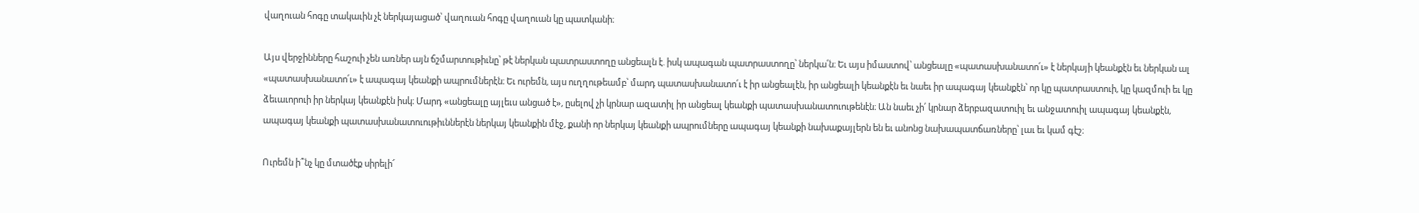վաղուան հոգը տակաւին չէ ներկայացած՝ վաղուան հոգը վաղուան կը պատկանի։

Այս վերջինները հաշուի չեն առներ այն ճշմարտութիւնը՝ թէ ներկան պատրաստողը անցեալն է. իսկ ապագան պատրաստողը՝ ներկա՛ն։ Եւ այս իմաստով՝ անցեալը «պատասխանատո՛ւ» է ներկայի կեանքէն եւ ներկան ալ «պատասխանատո՛ւ» է ապագայ կեանքի ապրումներէն։ Եւ ուրեմն, այս ուղղութեամբ՝ մարդ պատասխանատո՛ւ է իր անցեալէն, իր անցեալի կեանքէն եւ նաեւ իր ապագայ կեանքէն՝ որ կը պատրաստուի, կը կազմուի եւ կը ձեւաւորուի իր ներկայ կեանքէն իսկ։ Մարդ «անցեալը այլեւս անցած է», ըսելով չի կրնար ազատիլ իր անցեալ կեանքի պատասխանատուութենէն։ Ան նաեւ չի՛ կրնար ձերբազատուիլ եւ անջատուիլ ապագայ կեանքէն, ապագայ կեանքի պատասխանատուութիւններէն ներկայ կեանքին մէջ, քանի որ ներկայ կեանքի ապրումները ապագայ կեանքի նախաքայլերն են եւ անոնց նախապատճառները՝ լաւ եւ կամ գէշ։

Ուրեմն ի՞նչ կը մտածէք սիրելի՜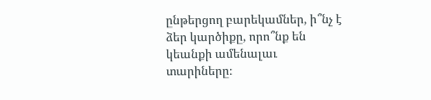ընթերցող բարեկամներ, ի՞նչ է ձեր կարծիքը, որո՞նք են կեանքի ամենալաւ տարիները։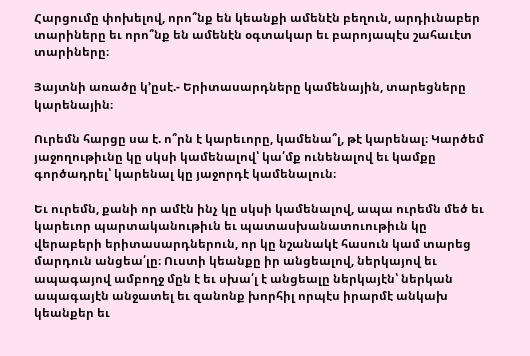Հարցումը փոխելով, որո՞նք են կեանքի ամենէն բեղուն, արդիւնաբեր տարիները եւ որո՞նք են ամենէն օգտակար եւ բարոյապէս շահաւէտ տարիները։

Յայտնի առածը կ՚ըսէ.- Երիտասարդները կամենային, տարեցները կարենային։

Ուրեմն հարցը սա է. ո՞րն է կարեւորը, կամենա՞լ, թէ կարենալ։ Կարծեմ յաջողութիւնը կը սկսի կամենալով՝ կա՛մք ունենալով եւ կամքը գործադրել՝ կարենալ կը յաջորդէ կամենալուն։

Եւ ուրեմն, քանի որ ամէն ինչ կը սկսի կամենալով, ապա ուրեմն մեծ եւ կարեւոր պարտականութիւն եւ պատասխանատուութիւն կը վերաբերի երիտասարդներուն, որ կը նշանակէ հասուն կամ տարեց մարդուն անցեա՛լը։ Ուստի կեանքը իր անցեալով, ներկայով եւ ապագայով ամբողջ մըն է եւ սխա՛լ է անցեալը ներկայէն՝ ներկան ապագայէն անջատել եւ զանոնք խորհիլ որպէս իրարմէ անկախ կեանքեր եւ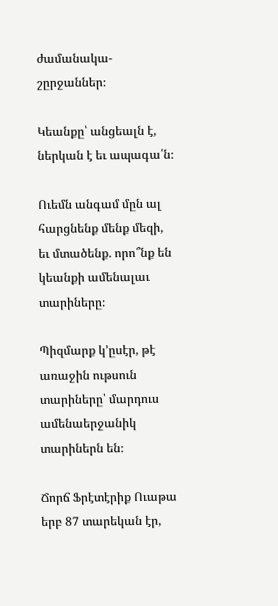ժամանակա-շըրջաններ։

Կեանքը՝ անցեալն է, ներկան է եւ ապագա՛ն։

Ուեմն անգամ մըն ալ հարցնենք մենք մեզի, եւ մտածենք. որո՞նք են կեանքի ամենալաւ տարիները։

Պիզմարք կ՚ըսէր, թէ առաջին ութսուն տարիները՝ մարդուս ամենաերջանիկ տարիներն են։

Ճորճ Ֆրէտէրիք Ուաթա երբ 87 տարեկան էր,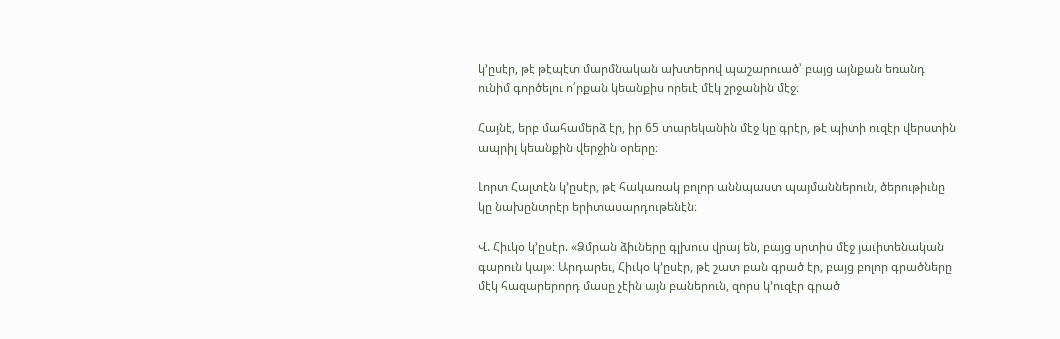կ՚ըսէր, թէ թէպէտ մարմնական ախտերով պաշարուած՝ բայց այնքան եռանդ ունիմ գործելու ո՛րքան կեանքիս որեւէ մէկ շրջանին մէջ։

Հայնէ, երբ մահամերձ էր, իր 65 տարեկանին մէջ կը գրէր, թէ պիտի ուզէր վերստին ապրիլ կեանքին վերջին օրերը։

Լորտ Հալտէն կ՚ըսէր, թէ հակառակ բոլոր աննպաստ պայմաններուն, ծերութիւնը կը նախընտրէր երիտասարդութենէն։

Վ. Հիւկօ կ՚ըսէր. «Ձմրան ձիւները գլխուս վրայ են, բայց սրտիս մէջ յաւիտենական գարուն կայ»։ Արդարեւ, Հիւկօ կ՚ըսէր, թէ շատ բան գրած էր, բայց բոլոր գրածները մէկ հազարերորդ մասը չէին այն բաներուն, զորս կ՚ուզէր գրած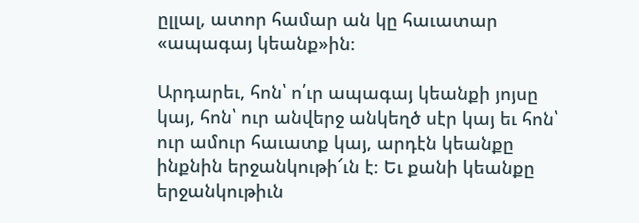ըլլալ, ատոր համար ան կը հաւատար «ապագայ կեանք»ին։

Արդարեւ, հոն՝ ո՛ւր ապագայ կեանքի յոյսը կայ, հոն՝ ուր անվերջ անկեղծ սէր կայ եւ հոն՝ ուր ամուր հաւատք կայ, արդէն կեանքը ինքնին երջանկութի՜ւն է։ Եւ քանի կեանքը երջանկութիւն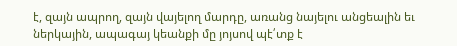է, զայն ապրող, զայն վայելող մարդը, առանց նայելու անցեալին եւ ներկային, ապագայ կեանքի մը յոյսով պէ՛տք է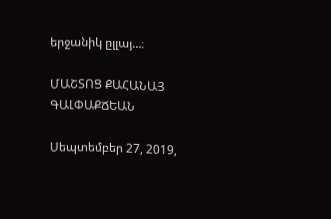երջանիկ ըլլայ…։

ՄԱՇՏՈՑ ՔԱՀԱՆԱՅ ԳԱԼՓԱՔՃԵԱՆ

Սեպտեմբեր 27, 2019,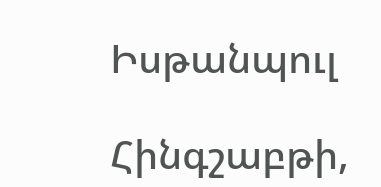Իսթանպուլ

Հինգշաբթի,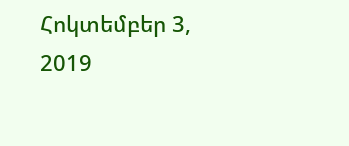Հոկտեմբեր 3, 2019